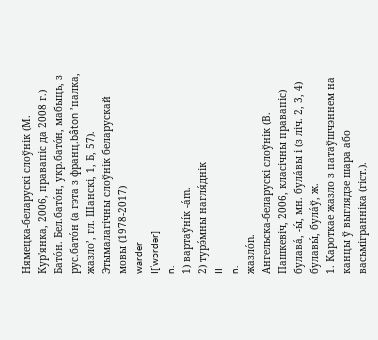Нямецка-беларускі слоўнік (М. Кур'янка, 2006, правапіс да 2008 г.)
Бато́н. Бел.бато́н, укр.бато́н, мабыць, з рус.бато́н (а гэта з франц.bâton ’палка, жазло’, гл. Шанскі, 1, Б, 57).
Этымалагічны слоўнік беларускай мовы (1978-2017)
warder
I[ˈwɔrdər]
n.
1) вартаўні́к -а́m.
2) турэ́мны нагля́днік
II
n.
жазло́n.
Ангельска-беларускі слоўнік (В. Пашкевіч, 2006, класічны правапіс)
булава́, -ы́, мн. була́вы і (з ліч. 2, 3, 4) булавы́, була́ў, ж.
1. Кароткае жазло з патаўшчэннем на канцы ў выглядзе шара або васьмігранніка (гіст.).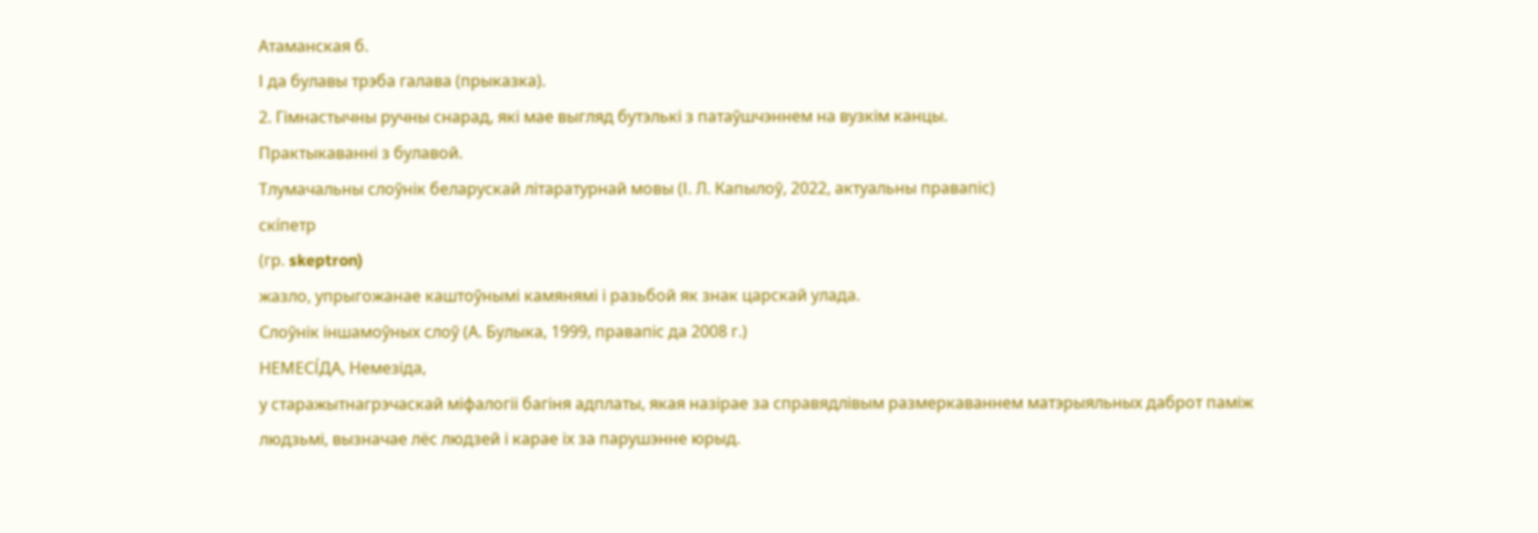Атаманская б.
І да булавы трэба галава (прыказка).
2. Гімнастычны ручны снарад, які мае выгляд бутэлькі з патаўшчэннем на вузкім канцы.
Практыкаванні з булавой.
Тлумачальны слоўнік беларускай літаратурнай мовы (І. Л. Капылоў, 2022, актуальны правапіс)
скі́петр
(гр. skeptron)
жазло, упрыгожанае каштоўнымі камянямі і разьбой як знак царскай улада.
Слоўнік іншамоўных слоў (А. Булыка, 1999, правапіс да 2008 г.)
НЕМЕСІ́ДА, Немезіда,
у старажытнагрэчаскай міфалогіі багіня адплаты, якая назірае за справядлівым размеркаваннем матэрыяльных даброт паміж людзьмі, вызначае лёс людзей і карае іх за парушэнне юрыд.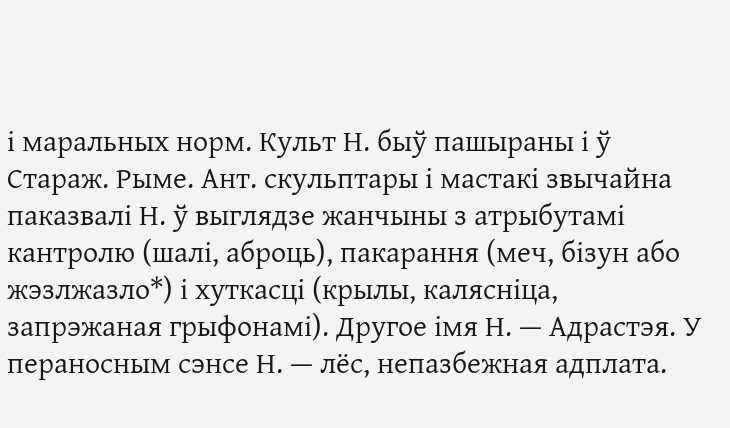і маральных норм. Культ Н. быў пашыраны і ў Стараж. Рыме. Ант. скульптары і мастакі звычайна паказвалі Н. ў выглядзе жанчыны з атрыбутамі кантролю (шалі, аброць), пакарання (меч, бізун або жэзлжазло*) і хуткасці (крылы, калясніца, запрэжаная грыфонамі). Другое імя Н. — Адрастэя. У пераносным сэнсе Н. — лёс, непазбежная адплата.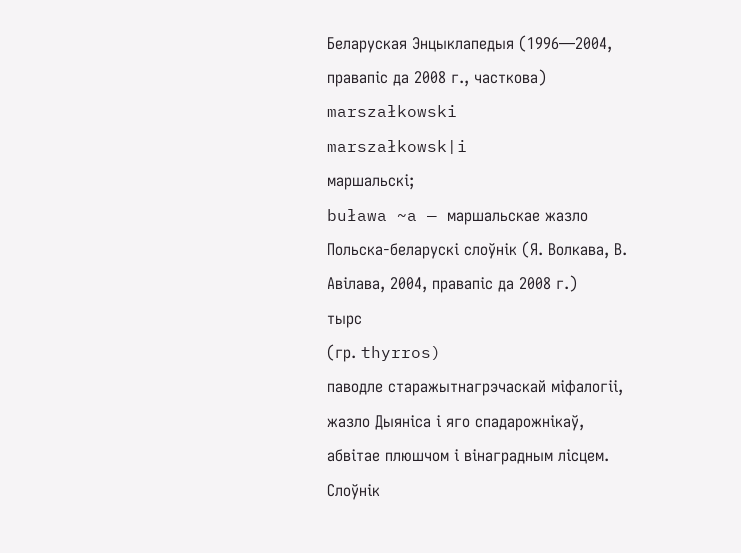Беларуская Энцыклапедыя (1996—2004, правапіс да 2008 г., часткова)
marszałkowski
marszałkowsk|i
маршальскі;
buława ~a — маршальскае жазло
Польска-беларускі слоўнік (Я. Волкава, В. Авілава, 2004, правапіс да 2008 г.)
тырс
(гр. thyrros)
паводле старажытнагрэчаскай міфалогіі, жазло Дыяніса і яго спадарожнікаў, абвітае плюшчом і вінаградным лісцем.
Слоўнік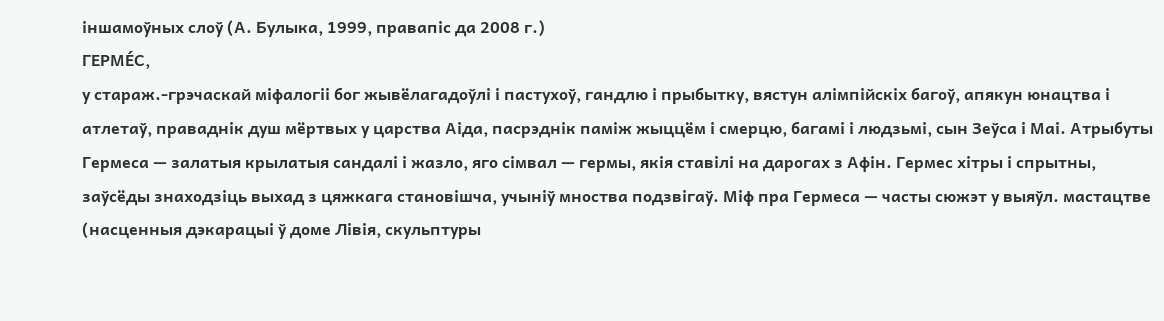іншамоўных слоў (А. Булыка, 1999, правапіс да 2008 г.)
ГЕРМЕ́С,
у стараж.-грэчаскай міфалогіі бог жывёлагадоўлі і пастухоў, гандлю і прыбытку, вястун алімпійскіх багоў, апякун юнацтва і атлетаў, праваднік душ мёртвых у царства Аіда, пасрэднік паміж жыццём і смерцю, багамі і людзьмі, сын Зеўса і Маі. Атрыбуты Гермеса — залатыя крылатыя сандалі і жазло, яго сімвал — гермы, якія ставілі на дарогах з Афін. Гермес хітры і спрытны, заўсёды знаходзіць выхад з цяжкага становішча, учыніў мноства подзвігаў. Міф пра Гермеса — часты сюжэт у выяўл. мастацтве (насценныя дэкарацыі ў доме Лівія, скульптуры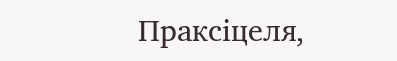Праксіцеля,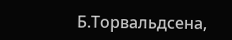Б.Торвальдсена,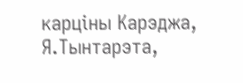карціны Карэджа, Я.Тынтарэта,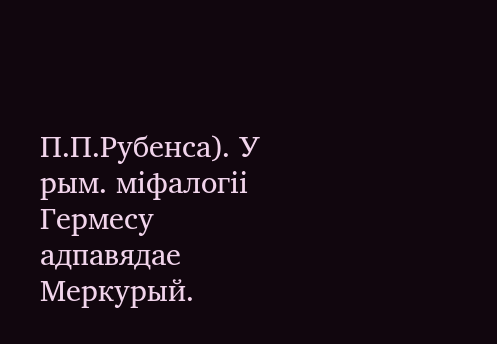П.П.Рубенса). У рым. міфалогіі Гермесу адпавядае Меркурый.